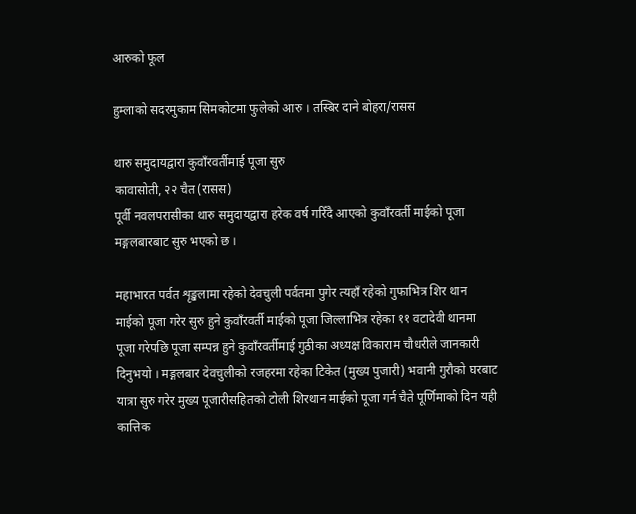आरुको फूल

हुम्लाको सदरमुकाम सिमकोटमा फुलेको आरु । तस्बिर दाने बोहरा/रासस

थारु समुदायद्वारा कुवाँरवर्तीमाई पूजा सुरु
कावासोती, २२ चैत (रासस)
पूर्वी नवलपरासीका थारु समुदायद्वारा हरेक वर्ष गरिँदै आएको कुवाँरवर्ती माईको पूजा मङ्गलबारबाट सुरु भएको छ ।

महाभारत पर्वत शृङ्खलामा रहेको देवचुली पर्वतमा पुगेर त्यहाँ रहेको गुफाभित्र शिर थान माईको पूजा गरेर सुरु हुने कुवाँरवर्ती माईको पूजा जिल्लाभित्र रहेका ११ वटादेवी थानमा पूजा गरेपछि पूजा सम्पन्न हुने कुवाँरवर्तीमाई गुठीका अध्यक्ष विकाराम चौधरीले जानकारी दिनुभयो । मङ्गलबार देवचुलीको रजहरमा रहेका टिकेत (मुख्य पुजारी) भवानी गुरौको घरबाट यात्रा सुरु गरेर मुख्य पूजारीसहितको टोली शिरथान माईको पूजा गर्न चैते पूर्णिमाको दिन यही कात्तिक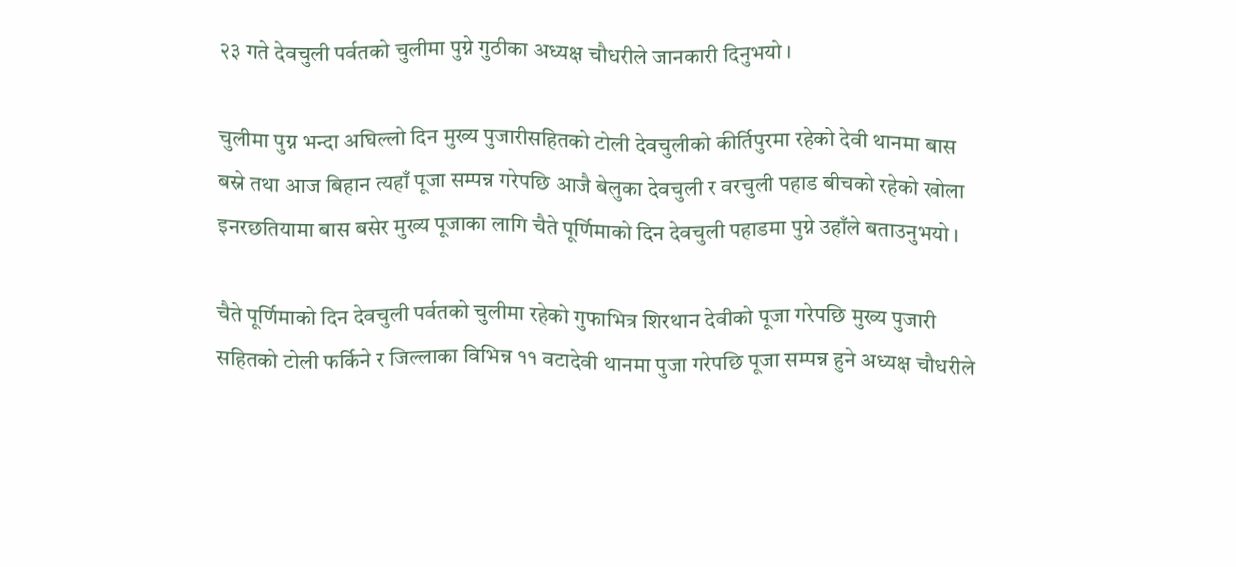२३ गते देवचुली पर्वतको चुलीमा पुग्ने गुठीका अध्यक्ष चौधरीले जानकारी दिनुभयो ।

चुलीमा पुग्न भन्दा अघिल्लो दिन मुख्य पुजारीसहितको टोली देवचुलीको कीर्तिपुरमा रहेको देवी थानमा बास बस्ने तथा आज बिहान त्यहाँ पूजा सम्पन्न गरेपछि आजै बेलुका देवचुली र वरचुली पहाड बीचको रहेको खोला इनरछतियामा बास बसेर मुख्य पूजाका लागि चैते पूर्णिमाको दिन देवचुली पहाडमा पुग्ने उहाँले बताउनुभयो ।

चैते पूर्णिमाको दिन देवचुली पर्वतको चुलीमा रहेको गुफाभित्र शिरथान देवीको पूजा गरेपछि मुख्य पुजारी सहितको टोली फर्किने र जिल्लाका विभिन्न ११ वटादेवी थानमा पुजा गरेपछि पूजा सम्पन्न हुने अध्यक्ष चौधरीले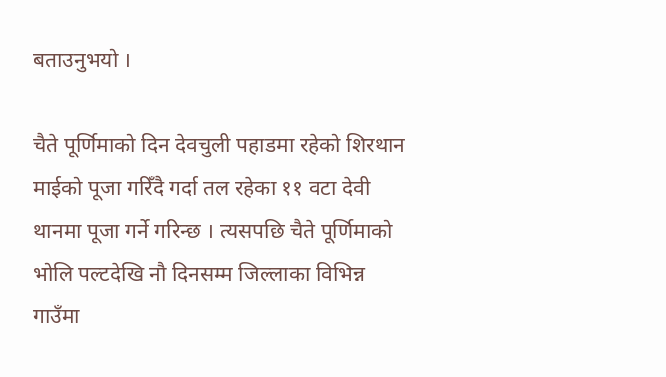बताउनुभयो ।

चैते पूर्णिमाको दिन देवचुली पहाडमा रहेको शिरथान माईको पूजा गरिँदै गर्दा तल रहेका ११ वटा देवी थानमा पूजा गर्ने गरिन्छ । त्यसपछि चैते पूर्णिमाको भोलि पल्टदेखि नौ दिनसम्म जिल्लाका विभिन्न गाउँमा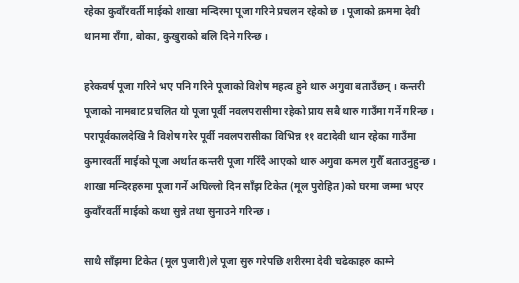रहेका कुवाँरवर्ती माईको शाखा मन्दिरमा पूजा गरिने प्रचलन रहेको छ । पूजाको क्रममा देवी थानमा राँगा, बोका, कुखुराको बलि दिने गरिन्छ ।

हरेकवर्ष पूजा गरिने भए पनि गरिने पूजाको विशेष महत्व हुने थारु अगुवा बताउँछन् । कन्तरी पूजाको नामबाट प्रचलित यो पूजा पूर्वी नवलपरासीमा रहेको प्राय सबै थारु गाउँमा गर्ने गरिन्छ । परापूर्वकालदेखि नै विशेष गरेर पूर्वी नवलपरासीका विभिन्न ११ वटादेवी थान रहेका गाउँमा कुमारवर्ती माईको पूजा अर्थात कन्तरी पूजा गरिँदै आएको थारु अगुवा कमल गुरौँ बताउनुहुन्छ । शाखा मन्दिरहरुमा पूजा गर्ने अघिल्लो दिन साँझ टिकेत (मूल पुरोहित)को घरमा जम्मा भएर कुवाँरवर्ती माईको कथा सुन्ने तथा सुनाउने गरिन्छ ।

साथै साँझमा टिकेत (मूल पुजारी)ले पूजा सुरु गरेपछि शरीरमा देवी चढेकाहरु काम्ने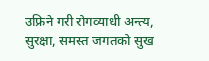उफ्रिने गरी रोगव्याधी अन्त्य, सुरक्षा, समस्त जगतको सुख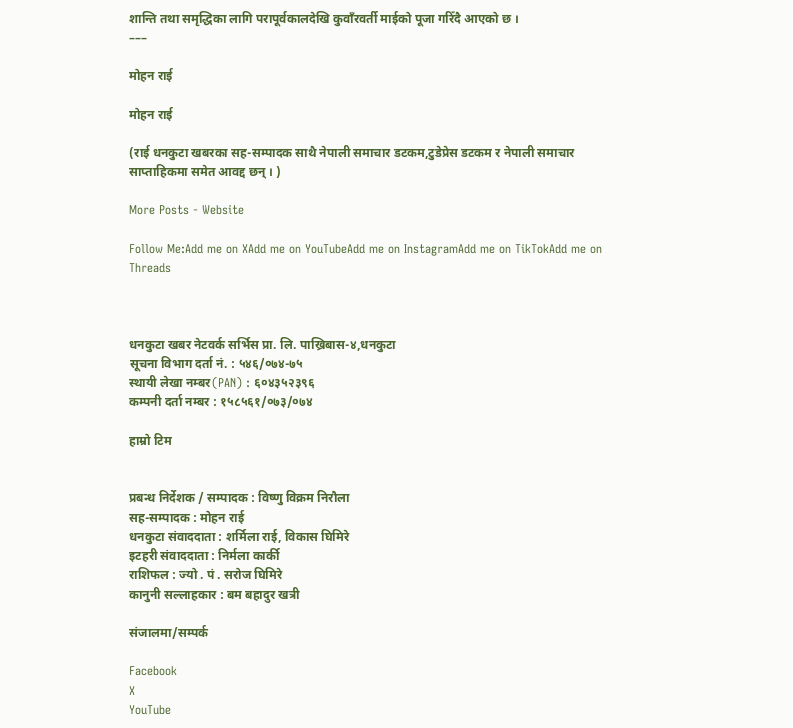शान्ति तथा समृद्धिका लागि परापूर्वकालदेखि कुवाँरवर्ती माईको पूजा गरिँदै आएको छ ।
–––

मोहन राई

मोहन राई

(राई धनकुटा खबरका सह-सम्पादक साथै नेपाली समाचार डटकम,टुडेप्रेस डटकम र नेपाली समाचार साप्ताहिकमा समेत आवद्द छन् । )

More Posts - Website

Follow Me:Add me on XAdd me on YouTubeAdd me on InstagramAdd me on TikTokAdd me on Threads



धनकुटा खबर नेटवर्क सर्भिस प्रा. लि. पाख्रिबास-४,धनकुटा
सूचना विभाग दर्ता नं. : ५४६/०७४-७५
स्थायी लेखा नम्बर(PAN) : ६०४३५२३९६
कम्पनी दर्ता नम्बर : १५८५६१/०७३/०७४

हाम्रो टिम


प्रबन्ध निर्देशक / सम्पादक : विष्णु विक्रम निरौला
सह-सम्पादक : मोहन राई
धनकुटा संवाददाता : शर्मिला राई, विकास घिमिरे
इटहरी संवाददाता : निर्मला कार्की
राशिफल : ज्यो . पं . सरोज घिमिरे
कानुनी सल्लाहकार : बम बहादुर खत्री

संजालमा/सम्पर्क

Facebook
X
YouTube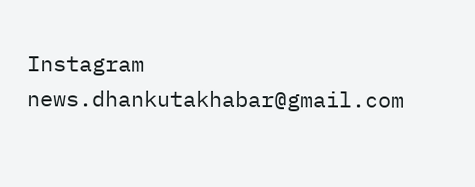Instagram
news.dhankutakhabar@gmail.com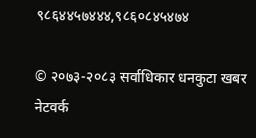९८६४४५७४४४,९८६०८४५४७४

© २०७३-२०८३ सर्वाधिकार धनकुटा खबर नेटवर्क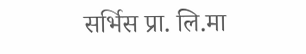सर्भिस प्रा. लि.मा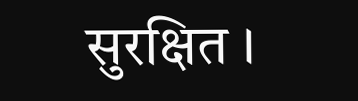सुरक्षित ।